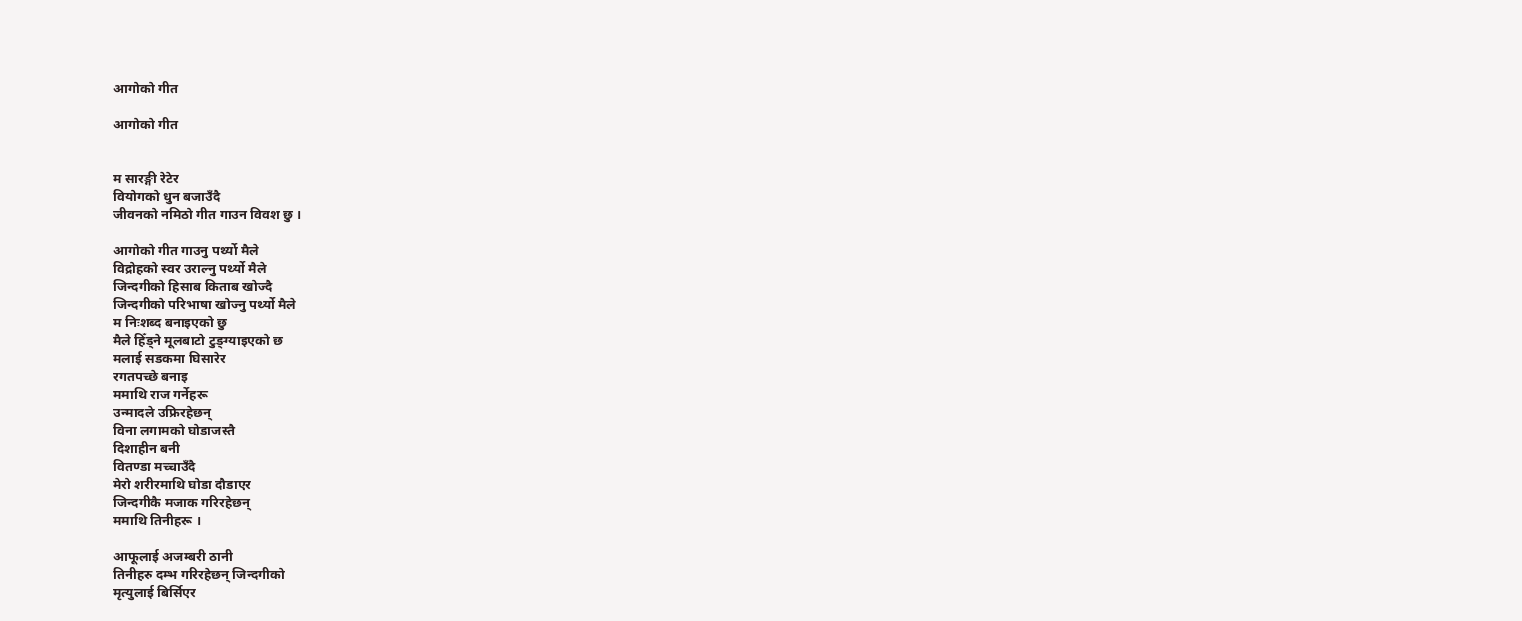आगोको गीत

आगोको गीत


म सारङ्गी रेटेर
वियोगको धुन बजाउँदै
जीवनको नमिठो गीत गाउन विवश छु ।

आगोको गीत गाउनु पर्थ्यो मैले
विद्रोहको स्वर उराल्नु पर्थ्यो मैले
जिन्दगीको हिसाब किताब खोज्दै
जिन्दगीको परिभाषा खोज्नु पर्थ्यो मैले
म निःशब्द बनाइएको छु
मैले हिँड्ने मूलबाटो टुङ्ग्याइएको छ
मलाई सडकमा घिसारेर
रगतपच्छे बनाइ
ममाथि राज गर्नेहरू
उन्मादले उफ्रिरहेछन्
विना लगामको घोडाजस्तै
दिशाहीन बनी
वितण्डा मच्चाउँदै
मेरो शरीरमाथि घोडा दौडाएर
जिन्दगीकै मजाक गरिरहेछन्
ममाथि तिनीहरू ।

आफूलाई अजम्बरी ठानी
तिनीहरु दम्भ गरिरहेछन् जिन्दगीको
मृत्युलाई बिर्सिएर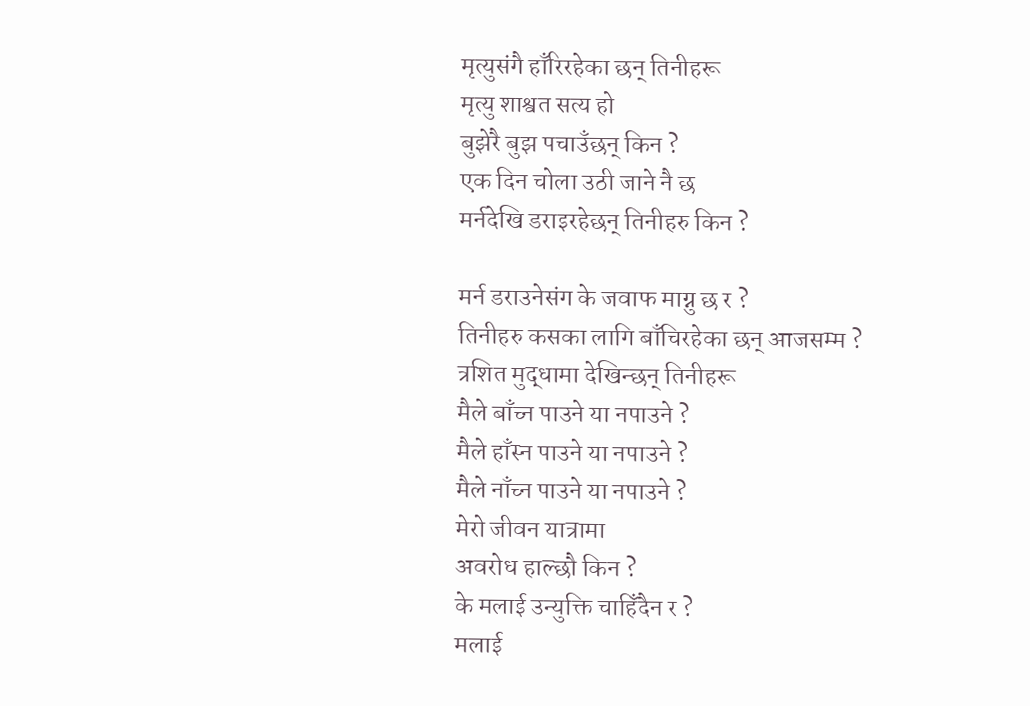मृत्युसंगै हाँरिरहेका छन् तिनीहरू
मृत्यु शाश्वत सत्य हो
बुझेरै बुझ पचाउँछन् किन ?
एक दिन चोला उठी जाने नै छ
मर्नदेखि डराइरहेछन् तिनीहरु किन ?

मर्न डराउनेसंग के जवाफ माग्नु छ र ?
तिनीहरु कसका लागि बाँचिरहेका छन् आजसम्म ?
त्रशित मुद्धामा देखिन्छन् तिनीहरू
मैले बाँच्न पाउने या नपाउने ?
मैले हाँस्न पाउने या नपाउने ?
मैले नाँच्न पाउने या नपाउने ?
मेरो जीवन यात्रामा
अवरोध हाल्छौ किन ?
के मलाई उन्युक्ति चाहिँदैन र ?
मलाई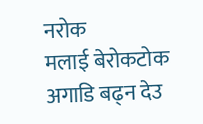नरोक
मलाई बेरोकटोक अगाडि बढ्न देउ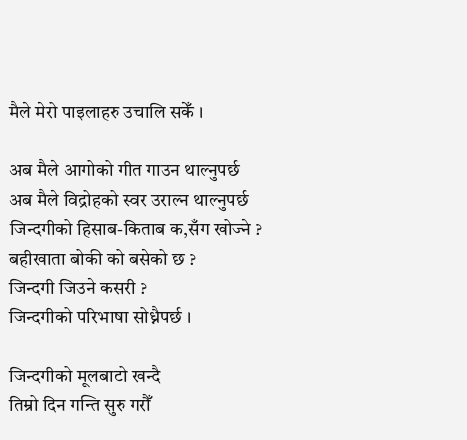मैले मेरो पाइलाहरु उचालि सकेँ ।

अब मैले आगोको गीत गाउन थाल्नुपर्छ
अब मैले विद्रोहको स्वर उराल्न थाल्नुपर्छ
जिन्दगीको हिसाब-किताब क,सँग खोज्ने ?
बहीखाता बोकी को बसेको छ ?
जिन्दगी जिउने कसरी ?
जिन्दगीको परिभाषा सोध्नैपर्छ ।

जिन्दगीको मूलबाटो खन्दै
तिम्रो दिन गन्ति सुरु गरौँ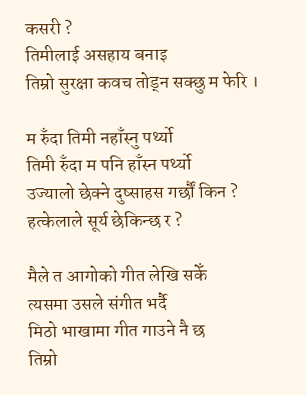कसरी ?
तिमीलाई असहाय बनाइ
तिम्रो सुरक्षा कवच तोड्न सक्छु म फेरि ।

म रुँदा तिमी नहाँस्नु पर्थ्यो
तिमी रुँदा म पनि हाँस्न पर्थ्यो
उज्यालो छेक्ने दुष्साहस गर्छौं किन ?
हत्केलाले सूर्य छेकिन्छ र ?

मैले त आगोको गीत लेखि सकेँ
त्यसमा उसले संगीत भर्दै
मिठो भाखामा गीत गाउने नै छ
तिम्रो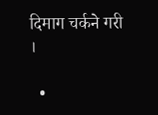दिमाग चर्कने गरी ।

  •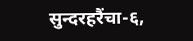सुन्दरहरैंचा-६,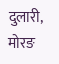दुलारी, मोरङ